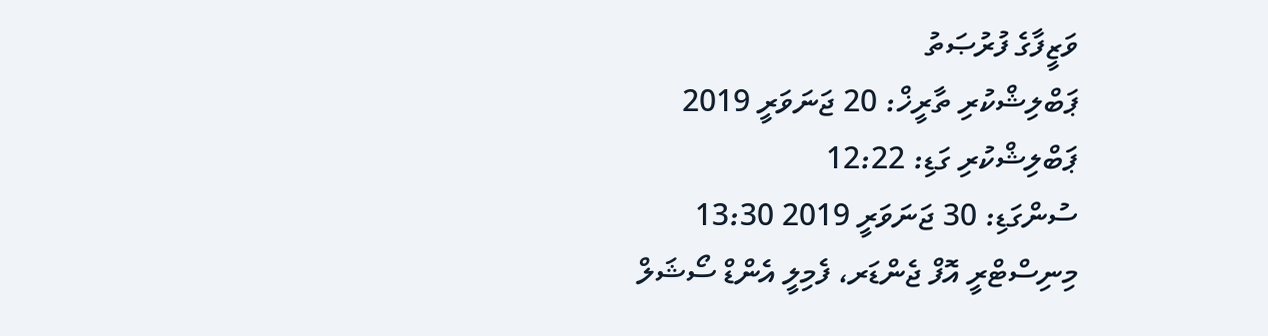ވަޒީފާގެ ފުރުޞަތު
ޕަބްލިޝްކުރި ތާރީޚް: 20 ޖަނަވަރީ 2019
ޕަބްލިޝްކުރި ގަޑި: 12:22
ސުންގަޑި: 30 ޖަނަވަރީ 2019 13:30
މިނިސްޓްރީ އޮފް ޖެންޑަރ، ފެމިލީ އެންޑް ސޯޝަލް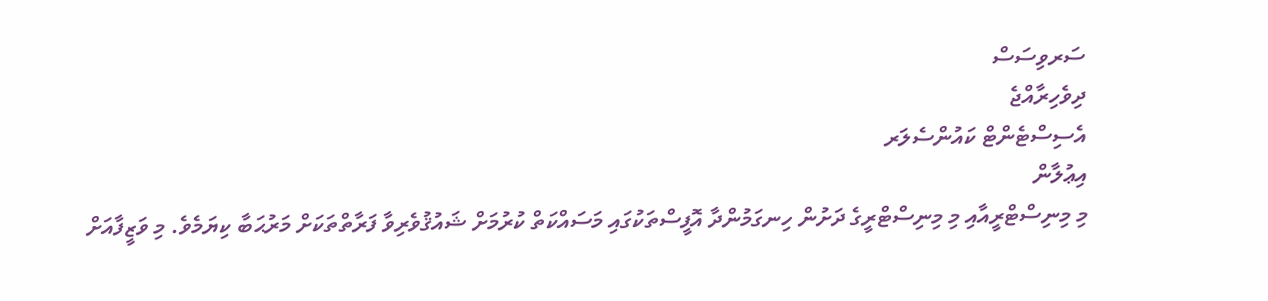ސަރވިސަސް
ދިވެހިރާއްޖެ
އެސިސްޓެންޓް ކައުންސެލަރ
އިޢުލާން
މި މިނިސްޓްރީއާއި މި މިނިސްޓްރީގެ ދަށުން ހިނގަމުންދާ އޮފީސްތަކުގައި މަސައްކަތް ކުރުމަށް ޝައުޤުވެރިވާ ފަރާތްތަކަށް މަރުޙަބާ ކިޔަމެވެ. މި ވަޒީފާއަށް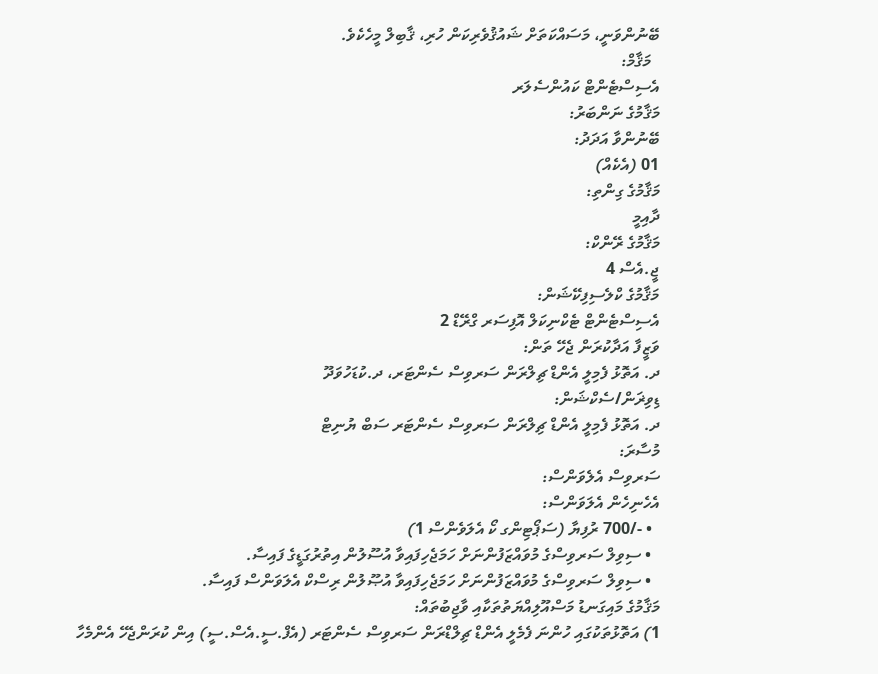ބޭނުންވަނީ، މަސައްކަތަށް ޝައުޤުވެރިކަން ހުރި، ޤާބިލް މީހެކެވެ.
  މަޤާމް:
އެސިސްޓެންޓް ކައުންސެލަރ
މަޤާމުގެ ނަންބަރު:
ބޭނުންވާ އަދަދު:
01 (އެކެއް)
މަޤާމުގެ ގިންތި:
ދާއިމީ
މަޤާމުގެ ރޭންކް:
ޖީ.އެސް 4
މަޤާމުގެ ކްލެސިފިކޭޝަން:
އެސިސްޓެންޓް ޓެކްނިކަލް އޮފިސަރ ގްރޭޑް 2
ވަޒީފާ އަދާކުރަން ޖެހޭ ތަން:
ދ. އަތޮޅު ފެމިލީ އެންޑް ޗިލްރަން ސަރވިސް ސެންޓަރ، ދ.ކުޑަހުވަދޫ
ޑިވިޜަން/ސެކްޝަން:
ދ. އަތޮޅު ފެމިލީ އެންޑް ޗިލްރަން ސަރވިސް ސެންޓަރ ސަބް ޔުނިޓް
މުސާރަ:
ސަރވިސް އެލެވަންސް:
އެހެނިހެން އެލަވަންސް:
  • -/700 ރުފިޔާ (ސަޕޯޓިންގ ކޯ އެލަވެންސް 1)
  • ސިވިލް ސަރވިސްގެ މުވައްޒަފުންނަށް ހަމަޖެހިފައިވާ އުސޫލުން އިތުރުގަޑީގެ ފައިސާ.
  • ސިވިލް ސަރވިސްގެ މުވައްޒަފުންނަށް ހަމަޖެހިފައިވާ އުޞޫލުން ރިސްކް އެލަވަންސް ފައިސާ.
މަޤާމުގެ މައިގަނޑު މަސްއޫލިއްޔަތުތަކާއި ވާޖިބުތައް:
1) އަތޮޅުތަކުގައި ހުންނަ ފެމެލީ އެންޑް ޗިލްޑްރަން ސަރވިސް ސެންޓަރ (އެފް.ސީ.އެސް.ސީ) އިން ކުރަންޖެހޭ އެންމެހާ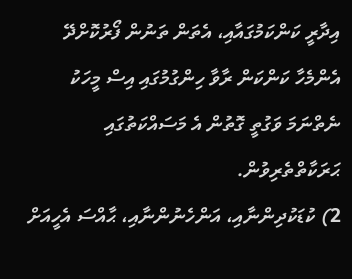އިދާރީ ކަންކަމުގައާއި، އެތަން ތަނުން ފޯރުކޮށްދޭ އެންމެހާ ކަންކަން ރާވާ ހިންގުމުގައި އިސް މީހަކު ނެތްނަމަ ވަގުތީ ގޮތުން އެ މަސައްކަތުގައި ޙަރަކާތްތެރިވުން.
2) ކުޑަކުދިންނާއި، އަންހެނުންނާއި، ޙާއްސަ އެހީއަށް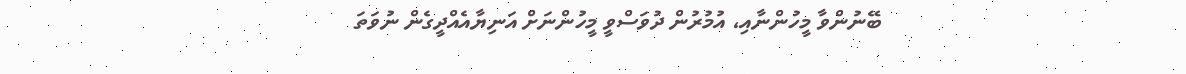ބޭނުންވާ މީހުންނާއި، އުމުރުން ދުވަސްވީ މީހުންނަށް އަނިޔާއެއްދީގެން ނުވަތަ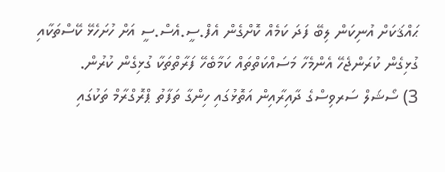ޙައްޤަކަށް އުނިކަން ލިބޭ ފަދަ ކަމެއް ކޮށްގެން އެފް.ސީ.އެސް.ސީ އަށް ހުށަހެޅޭ ކޭސްތަކާއި ގުޅިގެން ކުރަންޖެހޭ އެންމެހާ މަސައްކަތްތައް ކަމާބެހޭ ފަރާތްތަކާ ގުޅިގެން ކުރުން.
3) ސޯޝަލް ސަރވިސްގެ ދާއިރާއިން އަތޮޅުގައި ހިންގާ ތަފާތު ޕްރޮގްރާމް ތަކުގައި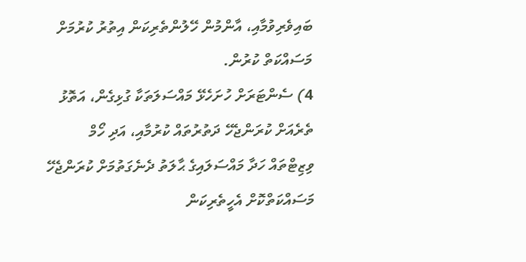ބައިވެރިވުމާއި، އާންމުން ހޭލުންތެރިކަން އިތުރު ކުރުމަށް މަސައްކަތް ކުރުން.
4) ސެންޓަރަށް ހުށަހެޅޭ މައްސަލަތަކާ ގުޅިގެން، އަތޮޅު ތެރެއަށް ކުރަންޖެހޭ ދަތުރުތައް ކުރުމާއި، އަދި ހޯމް ވިޒިޓްތައް ހަދާ މައްސަލައިގެ ޙާލަތު ދެނެގަތުމަށް ކުރަންޖެހޭ މަސައްކަތްކޮށް އެހީތެރިކަން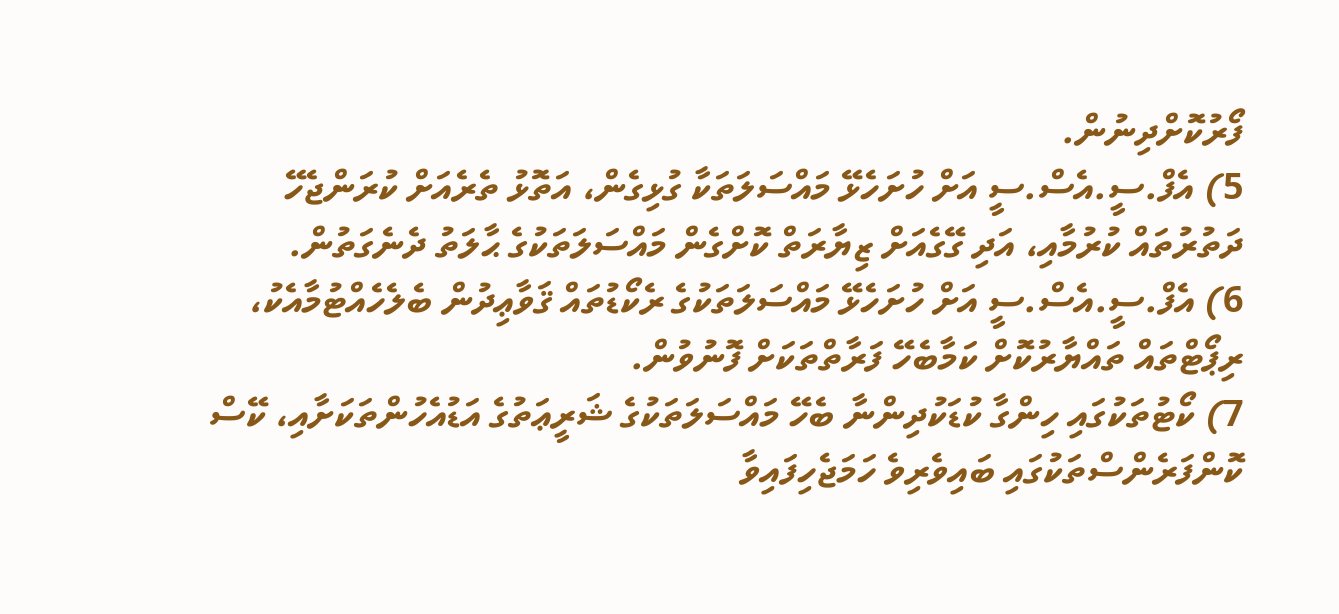ފޯރުކޮށްދިނުން.
5) އެފް.ސީ.އެސް.ސީ އަށް ހުށަހެޅޭ މައްސަލަތަކާ ގުޅިގެން، އަތޮޅު ތެރެއަށް ކުރަންޖެހޭ ދަތުރުތައް ކުރުމާއި، އަދި ގޭގެއަށް ޒިޔާރަތް ކޮށްގެން މައްސަލަތަކުގެ ޙާލަތު ދެނެގަތުން.
6) އެފް.ސީ.އެސް.ސީ އަށް ހުށަހެޅޭ މައްސަލަތަކުގެ ރެކޯޑުތައް ޤަވާޢިދުން ބެލެހެއްޓުމާއެކު، ރިޕޯޓްތައް ތައްޔާރުކޮށް ކަމާބެހޭ ފަރާތްތަކަށް ފޮނުވުން.
7) ކޯޓުތަކުގައި ހިންގާ ކުޑަކުދިންނާ ބެހޭ މައްސަލަތަކުގެ ޝަރީޢަތުގެ އަޑުއެހުންތަކަށާއި، ކޭސް ކޮންފަރެންސްތަކުގައި ބައިވެރިވެ ހަމަޖެހިފައިވާ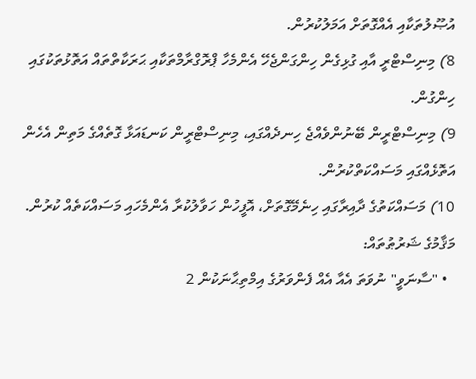އުޞޫލުތަކާއި އެއްގޮތަށް އަމަލުކުރުން.
8) މިނިސްޓްރީ އާއި ގުޅިގެން ހިންގަންޖެހޭ އެންމެހާ ޕްރޮގްރާމްތަކާއި ޙަރަކާތްތައް އަތޮޅުތަކުގައި ހިންގުން.
9) މިނިސްޓްރީން ބޭނުންވެއްޖެ ހިނދެއްގައި، މިނިސްޓްރީން ކަނޑައަޅާ ގޮތެއްގެ މަތިން އެހެން އަތޮޅެއްގައި މަސައްކަތްކުރުން.
10) މަސައްކަތުގެ ދާއިރާގައި ހިނެމޭގޮތަށް، އޮފީހުން ހަވާލުކުރާ އެންމެހައި މަސައްކަތެއް ކުރުން.
މަޤާމުގެ ޝަރުޠުތައް:
  • "ސާނަވީ" ނުވަތަ އެއާ އެއް ފެންވަރުގެ އިމްތިޙާނަކުން 2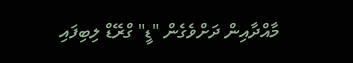މާއްދާއިން ދަށްވެގެން "ޑީ" ގްރޭޑް ލިބިފައި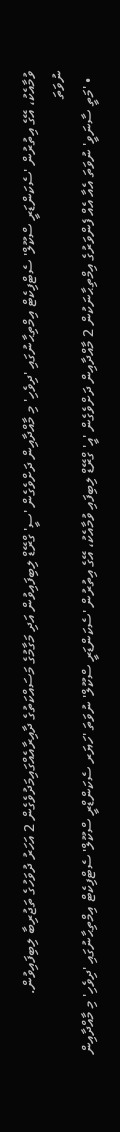ވުމާއެކު، އޭގެ އިތުރުން 'ސެކަންޑަރީ ސްކޫލް' ސެޓްފިކެޓް އިމްތިޙާނުގައި 'ދިވެހި' މި މާއްދާއިން ދަށްވެގެން 'ސީ' ގްރޭޑް ލިބިފައިވުން އަދި މަގާމުގެ މަސައްކަތުގެ ދާއިރާއެއްގައިމަދުވެގެން 2 އަހަރު ދުވަހުގެ ތަޖުރިބާ ލިބިފައިވުން.
ނުވަތަ
  • 'މަތީ ސާނަވީ' ނުވަތަ އެއާ އެއް ފެންވަރުގެ އިމްތިޙާނަކުން 2 މާއްދާއިން ދަށްވެގެން 'އީ' ގްރޭޑް ލިބިފައި ވުމާއެކު، އޭގެ އިތުރުން 'ސެކަންޑަރީ ސްކޫލް' ނުވަތަ 'ހަޔަރ ސެކަންޑްރީ ސްކޫލް' ސެޓްފިކެޓް އިމްތިޙާނުގައި 'ދިވެހި' މި މާއްދާއިން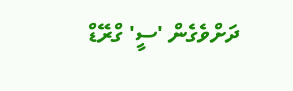ދަށްވެގެން 'ސީ' ގްރޭޑް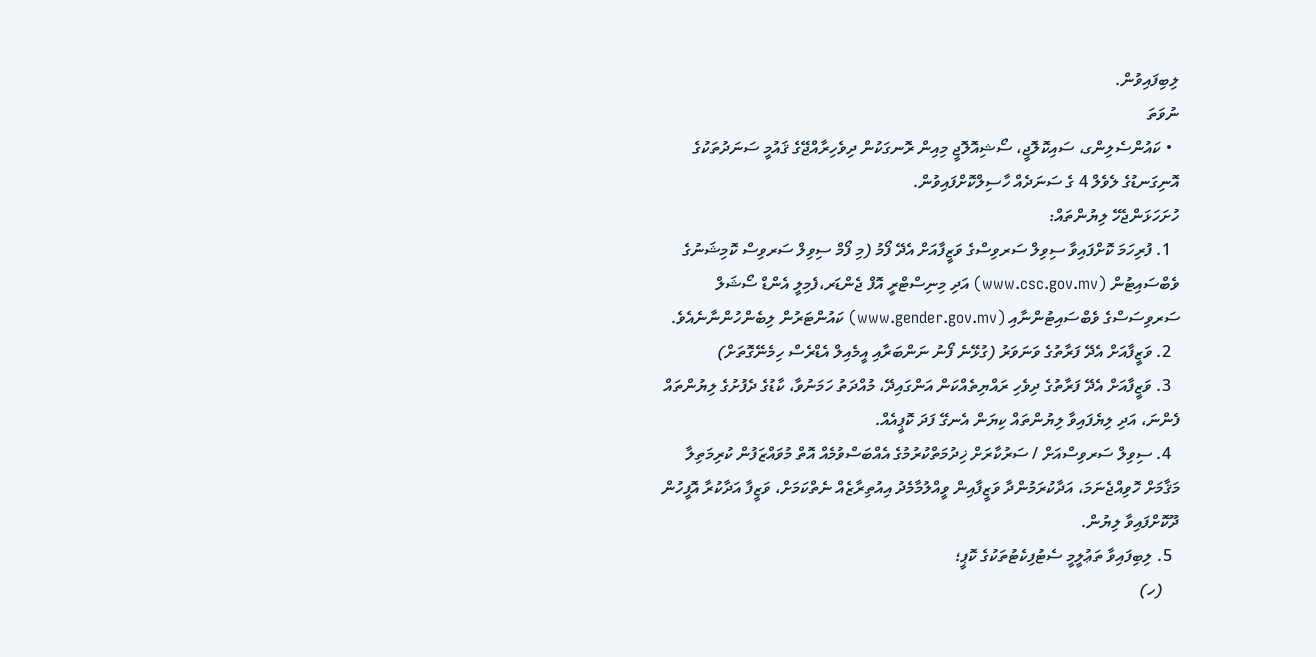ލިބިފައިވުން.
ނުވަތަ
  • ކައުންސެލިންގ، ސައިކޮލޮޖީ، ސޯޝިއޮލޮޖީ މިއިން ރޮނގަކުން ދިވެހިރާއްޖޭގެ ޤައުމީ ސަނަދުތަކުގެ އޮނިގަނޑުގެ ލެވެލް 4 ގެ ސަނަދެއް ހާސިލްކޮށްފައިވުން.
ހުށަހަޅަންޖެހޭ ލިޔުންތައް:
  1. ފުރިހަމަ ކޮށްފައިވާ ސިވިލް ސަރވިސްގެ ވަޒީފާއަށް އެދޭ ފޯމު (މި ފޯމް ސިވިލް ސަރވިސް ކޮމިޝަނުގެ ވެބްސައިޓުން (www.csc.gov.mv) އަދި މިނިސްޓްރީ އޮފް ޖެންޑަރ،ފެމިލީ އެންޑް ސޯޝަލް ސަރވިސަސްގެ ވެބްސައިޓުންނާއި (www.gender.gov.mv) ކައުންޓަރުން ލިބެންހުންނާނެއެވެ.
  2. ވަޒީފާއަށް އެދޭ ފަރާތުގެ ވަނަވަރު (ގުޅޭނެ ފޯނު ނަންބަރާއި އީމެއިލް އެޑްރެސް ހިމެނޭގޮތަށް)
  3. ވަޒީފާއަށް އެދޭ ފަރާތުގެ ދިވެހި ރައްޔިތެއްކަން އަންގައިދޭ، މުއްދަތު ހަމަނުވާ، ކާޑުގެ ދެފުށުގެ ލިޔުންތައް ފެންނަ، އަދި ލިޔެފައިވާ ލިޔުންތައް ކިޔަން އެނގޭ ފަދަ ކޮޕީއެއް.
  4. ސިވިލް ސަރވިސްއަށް / ސަރުކާރަށް ޚިދުމަތްކުރުމުގެ އެއްބަސްވުމެއް އޮތް މުވައްޒަފުން ކުރިމަތިލާ މަޤާމަށް ހޮވިއްޖެނަމަ، އަދާކުރަމުންދާ ވަޒީފާއިން ވީއްލުމާމެދު އިއުތިރާޒެއް ނެތްކަމަށް، ވަޒީފާ އަދާކުރާ އޮފީހުން ދޫކޮށްފައިވާ ލިޔުން.
  5. ލިބިފައިވާ ތަޢުލީމީ ސެޓުފިކެޓުތަކުގެ ކޮޕީ؛
    (ހ)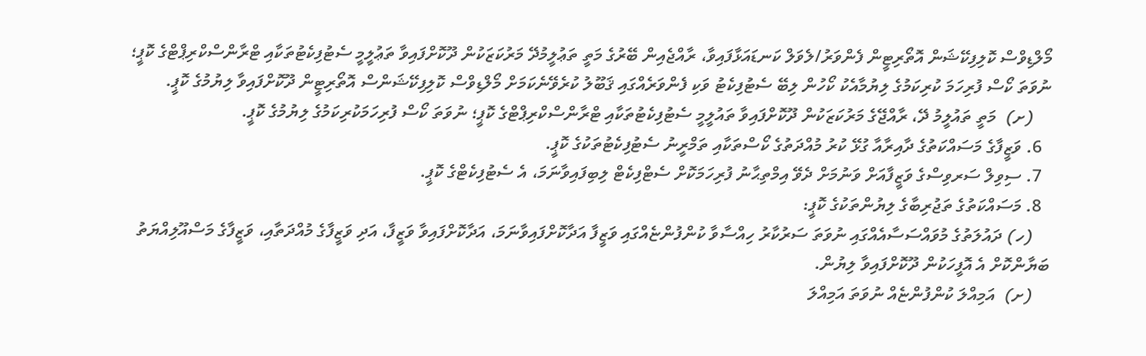މޯލްޑިވްސް ކޮލިފިކޭޝަން އޮތޯރިޓީން ފެންވަރު/ލެވަލް ކަނޑައަޅާފައިވާ، ރާއްޖެއިން ބޭރުގެ މަތީ ތަޢުލީމުދޭ މަރުކަޒަކުން ދޫކޮށްފައިވާ ތަޢުލީމީ ސެޓުފިކެޓުތަކާއި ޓްރާންސްކްރިޕްޓްގެ ކޮޕީ؛  ނުވަތަ ކޯސް ފުރިހަމަ ކުރިކަމުގެ ލިޔުމާއެކު ކޯހުން ލިބޭ ސެޓުފިކެޓު ވަކި ފެންވަރެއްގައި ޤަބޫލު ކުރެވޭނެކަމަށް މޯލްޑިވްސް ކޮލިފިކޭޝަންސް އޮތޯރިޓީން ދޫކޮށްފައިވާ ލިޔުމުގެ ކޮޕީ.
    (ށ)  މަތީ ތައުލީމު ދޭ، ރާއްޖޭގެ މަރުކަޒަކުން ދޫކޮށްފައިވާ ތައުލީމީ ސެޓުފިކެޓުތަކާއި ޓްރާންސްކްރިޕްޓްގެ ކޮޕީ؛ ނުވަތަ ކޯސް ފުރިހަމަކުރިކަމުގެ ލިޔުމުގެ ކޮޕީ.
  6. ވަޒީފާގެ މަސައްކަތުގެ ދާއިރާއާ ގުޅޭ ކުރު މުއްދަތުގެ ކޯސްތަކާއި ތަމްރީނު ސެޓުފިކެޓުތަކުގެ ކޮޕީ.
  7. ސިވިލް ސަރވިސްގެ ވަޒީފާއަށް ވަނުމަށް ދެވޭ އިމްތިޙާނު ފުރިހަމަކޮށް ސެޓްފިކެޓް ލިބިފައިވާނަމަ، އެ ސެޓުފިކެޓްގެ ކޮޕީ.
  8. މަސައްކަތުގެ ތަޖުރިބާގެ ލިޔުންތަކުގެ ކޮޕީ:
    (ހ) ދައުލަތުގެ މުވައްސަސާއެއްގައި ނުވަތަ ސަރުކާރު ހިއްސާވާ ކުންފުންޏެއްގައި ވަޒީފާ އަދާކޮށްފައިވާނަމަ، އަދާކޮށްފައިވާ ވަޒީފާ، އަދި ވަޒީފާގެ މުއްދަތާއި، ވަޒީފާގެ މަސްއޫލިއްޔަތު ބަޔާންކޮށް އެ އޮފީހަކުން ދޫކޮށްފައިވާ ލިޔުން.
    (ށ)  އަމިއްލަ ކުންފުންޏެއް ނުވަތަ އަމިއްލަ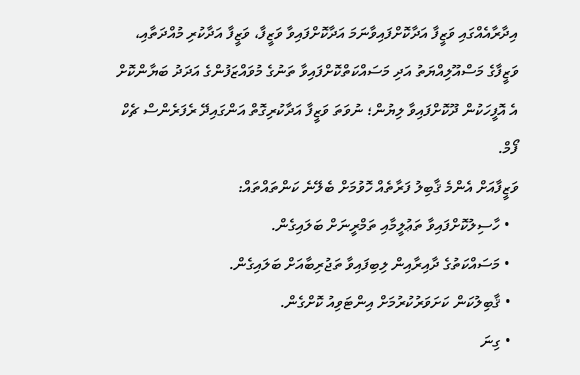އިދާރާއެއްގައި ވަޒީފާ އަދާކޮށްފައިވާނަމަ އަދާކޮށްފައިވާ ވަޒީފާ، ވަޒީފާ އަދާކުރި މުއްދަތާއި، ވަޒީފާގެ މަސްއޫލިއްޔަތު އަދި މަސައްކަތްކޮށްފައިވާ ތަނުގެ މުވައްޒަފުންގެ އަދަދު ބަޔާންކޮށް އެ އޮފީހަކުން ދޫކޮށްފައިވާ ލިޔުން؛ ނުވަތަ ވަޒީފާ އަދާކުރިގޮތް އަންގައިދޭ ރެފަރެންސް ޗެކް ފޯމް.
ވަޒީފާއަށް އެންމެ ޤާބިލު ފަރާތެއް ހޮވުމަށް ބެލޭނެ ކަންތައްތައް:
  • ހާސިލުކޮށްފައިވާ ތަޢުލީމާއި ތަމްރީނަށް ބަލައިގެން.
  • މަސައްކަތުގެ ދާއިރާއިން ލިބިފައިވާ ތަޖުރިބާއަށް ބަލައިގެން.
  • ޤާބިލުކަން ކަށަވަރުކުރުމަށް އިންޓަވިއު ކޮށްގެން.
  • ގިނަ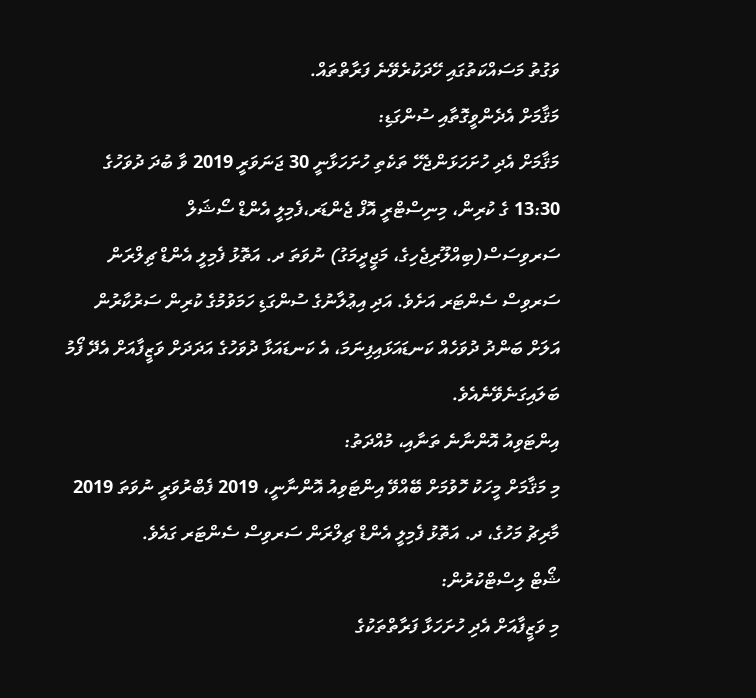ވަގުތު މަސައްކަތުގައި ހޭދަކުރެވޭނެ ފަރާތްތައް.
މަޤާމަށް އެދެންވީގޮތާއި ސުންގަޑި:
މަޤާމަށް އެދި ހުށަހަޅަންޖެހޭ ތަކެތި ހުށަހަޅާނީ 30 ޖަނަވަރީ 2019 ވާ ބުދަ ދުވަހުގެ 13:30 ގެ ކުރިން، މިނިސްޓްރީ އޮފް ޖެންޑަރ،ފެމިލީ އެންޑް ސޯޝަލް ސަރވިސަސް(ބިއްލޫރިޖެހިގެ، މަޖީދީމަގު) ނުވަތަ ދ. އަތޮޅު ފެމިލީ އެންޑް ޗިލްރަން ސަރވިސް ސެންޓަރ އަށެވެ. އަދި އިޢުލާނުގެ ސުންގަޑި ހަމަވުމުގެ ކުރިން ސަރުކާރުން އަލަށް ބަންދު ދުވަހެއް ކަނޑައަޅައިފިނަމަ، އެ ކަނޑައަޅާ ދުވަހުގެ އަދަދަށް ވަޒީފާއަށް އެދޭ ފޯމު ބަލައިގަނެވޭނެއެވެ.
އިންޓަވިއު އޮންނާނެ ތަނާއި، މުއްދަތު:
މި މަޤާމަށް މީހަކު ހޮވުމަށް ބޭއްވޭ އިންޓަވިއު އޮންނާނީ، 2019 ފެބްރުވަރީ ނުވަތަ 2019 މާރިޗު މަހުގެ، ދ. އަތޮޅު ފެމިލީ އެންޑް ޗިލްރަން ސަރވިސް ސެންޓަރ ގައެވެ.
ޝޯޓް ލިސްޓްކުރުން:
މި ވަޒީފާއަށް އެދި ހުށަހަޅާ ފަރާތްތަކުގެ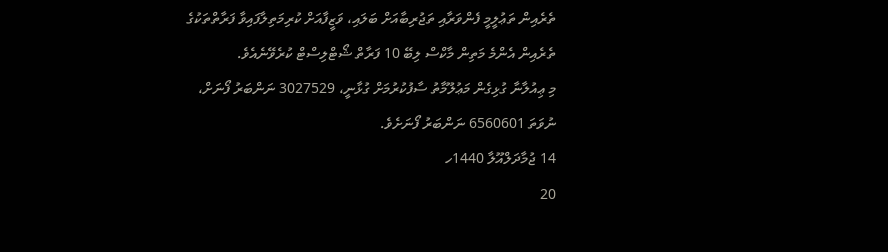ތެރެއިން ތަޢުލީމީ ފެންވަރާއި ތަޖުރިބާއަށް ބަލައި، ވަޒީފާއަށް ކުރިމަތިލާފައިވާ ފަރާތްތަކުގެ ތެރެއިން އެންމެ މަތިން މާކްސް ލިބޭ 10 ފަރާތް ޝޯޓްލިސްޓް ކުރެވޭނެއެވެ.
މި ޢިއުލާނާ ގުޅިގެން މަޢުލޫމާތު ސާފުކުރުމަށް ގުޅާނީ، 3027529 ނަންބަރު ފޯނަށް، ނުވަތަ 6560601 ނަންބަރު ފޯނަށެވެ.
14 ޖުމާދަލްއޫލާ 1440ހ
20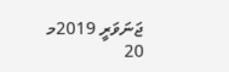ޖަނަވަރީ 2019މ
20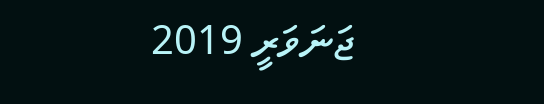ޖަނަވަރީ 2019